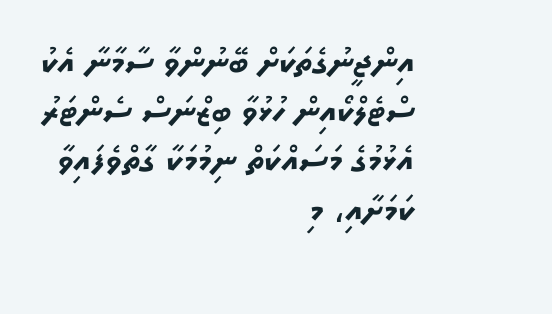އިންޖީނުގެތަކަށް ބޭނުންވާ ސާމާނާ އެކު ސްޓެލްކޯއިން ހުޅުވާ ބިޒްނަސް ސެންޓަރު އެޅުމުގެ މަސައްކަތް ނިމުމަކާ ގާތްވެފައިވާ ކަމަށާއި، މި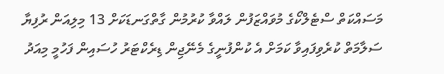މަސައްކަތް ސްޓެލްކޯގެ މުވައްޒަފުން ލައްވާ ކުރުމުން ގާތްގަނޑަކަށް 13 މިލިއަން ރުފިޔާ ސަލާމަތް ކުރެވިފައިވާ ކަމަށް އެ ކުންފުނީގެ މެނޭޖިން ޑިރެކްޓަރު ހުސައިން ފަހުމީ މިއަދު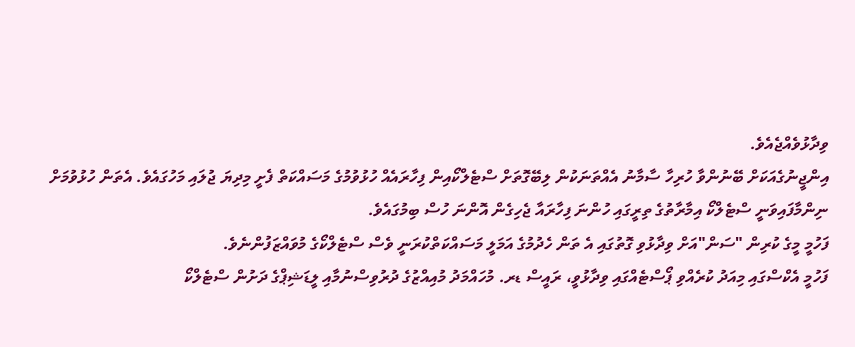ވިދާޅުވެއްޖެއެވެ.
އިންޖީނުގެއަކަށް ބޭނުންވާ ހުރިހާ ސާމާނު އެއްތަނަކުން ލިބޭގޮތަށް ސްޓެލްކޯއިން ފިހާރައެއް ހުޅުވުމުގެ މަސައްކަތް ފެށީ މިދިޔަ ޖުލައި މަހުގައެވެ. އެތަން ހުޅުވުމަށް ނިންމާފައިވަނީ ސްޓެލްކޯ އިމާރާތުގެ ތިރީގައި ހުންނަ ފިހާރައާ ޖެހިގެން އޮންނަ ހުސް ބިމުގައެވެ.
ފަހުމީ މީގެ ކުރިން "ސަން"އަށް ވިދާޅުވި ގޮތުގައި އެ ތަން ހެދުމުގެ އަމަލީ މަސައްކަތްކުރަނީ ވެސް ސްޓެލްކޯގެ މުވައްޒަފުންނެވެ.
ފަހުމީ އެކްސްގައި މިއަދު ކުރެއްވި ޕޯސްޓެއްގައި ވިދާޅުވީ، ރައީސް ޑރ. މުހައްމަދު މުއިއްޒުގެ ދުރުވިސްނުމާއި ލީޑަޝިޕްގެ ދަށުން ސްޓެލްކޯ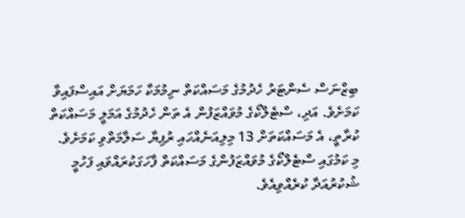ބިޒްނަސް ސެންޓަރު ހެދުމުގެ މަސައްކަތް ނިމުމަކާ ހަމަޔަށް އައިސްފައިވާ ކަމަށެވެ. އަދި، ސްޓެލްކޯގެ މުވައްޒަފުން އެ ތަން ހެދުމުގެ އަމަލީ މަސައްކަތް ކުރާތީ، އެ މަސައްކަތަށް 13 މިލިއަނެއްހައި ރުފިޔާ ސަލާމަތްވި ކަމަށެވެ.
މި ކަމުގައި ސްޓެލްކޯގެ މުވައްޒަފުންގެ މަސައްކަތް ފާހަގަކުރައްވައި ފަހުމީ ޝުކުރުއަދާ ކުރެއްވިއެވެ.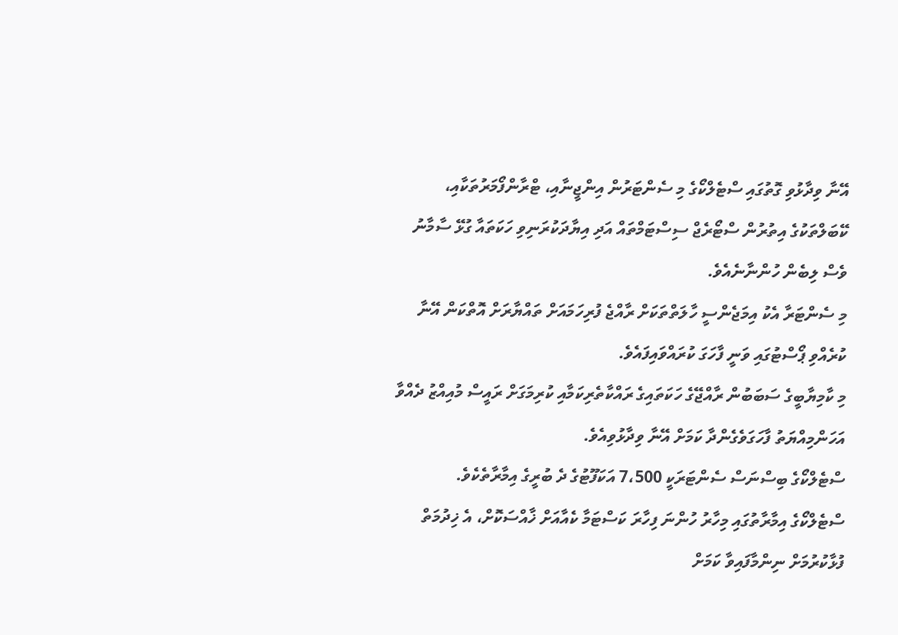އޭނާ ވިދާޅުވި ގޮތުގައި ސްޓެލްކޯގެ މި ސެންޓަރުން އިންޖީނާއި، ޓްރާންފޯމަރުތަކާއި، ކޭބަލްތަކުގެ އިތުރުން ސްޓޯރެޖް ސިސްޓަމްތައް އަދި އިޔާދަކުރަނިވި ހަކަތައާ ގުޅޭ ސާމާނު ވެސް ލިބެން ހުންނާނެއެވެ.
މި ސެންޓަރާ އެކު އިމަޖެންސީ ހާލަތްތަކަށް ރާއްޖެ ފުރިހަމައަށް ތައްޔާރަށް އޮތްކަން އޭނާ ކުރެއްވި ޕޯސްޓުގައި ވަނީ ފާހަގަ ކުރައްވައިފައެވެ.
މި ކާމިޔާބީގެ ސަބަބުން ރާއްޖޭގެ ހަކަތައިގެ ރައްކާތެރިކަމާއި ކުރިމަގަށް ރައީސް މުއިއްޒު ދެއްވާ އަހަންމިއްޔަތު ފާހަގަވެގެންދާ ކަމަށް އޭނާ ވިދާޅުވިއެވެ.
ސްޓެލްކޯގެ ބިސްނަސް ސެންޓަރަކީ 7،500 އަކަފޫޓުގެ ދެ ބުރީގެ އިމާރާތެކެވެ.
ސްޓެލްކޯގެ އިމާރާތުގައި މިހާރު ހުންނަ ފިހާރަ ކަސްޓަމާ ކެއާއަށް ޚާއްސަކޮށް، އެ ޚިދުމަތް ފުޅާކުރުމަށް ނިންމާފައިވާ ކަމަށް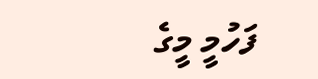ފަހުމީ މީގެ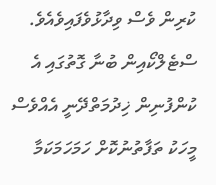ކުރިން ވެސް ވިދާޅުވެފައިވެއެވެ.
ސްޓެލްކޯއިން ބުނާ ގޮތުގައި އެ ކުންފުނިން ޚިދުމަތްދޭނީ އެއްވެސް މީހަކު ތަފާތުނުކޮށް ހަމަހަމަކަމާ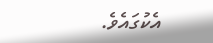އެކުގައެވެ.